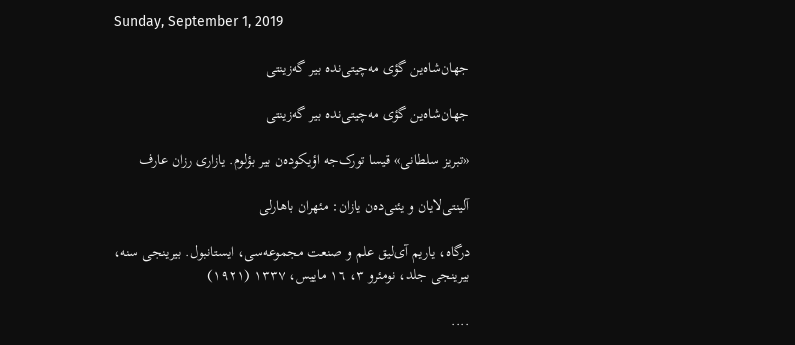Sunday, September 1, 2019

جهان‌شاه‌ین گؤی مه‌چیتی‌نده بیر گه‌زینتی

جهان‌شاه‌ین گؤی مه‌چیتی‌نده بیر گه‌زینتی

«تبریز سلطانی» قیسا تورک‌جه اؤیکوده‌ن بیر بؤلوم. یازاری رزان عارف

آلینتی‌لایان و یئنی‌ده‌ن یازان: مئهران باهارلی

درگاه، یاریم آی‌لیق علم و صنعت مجموعه‌سی، ایستانبول. بیرینجی سنه، بیرینجی جلد، نومئرو ٣، ١٦ ماییس، ١٣٣٧ (١٩٢١)

....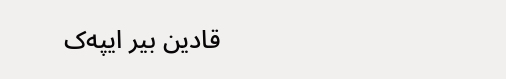قادین بیر ایپه‌ک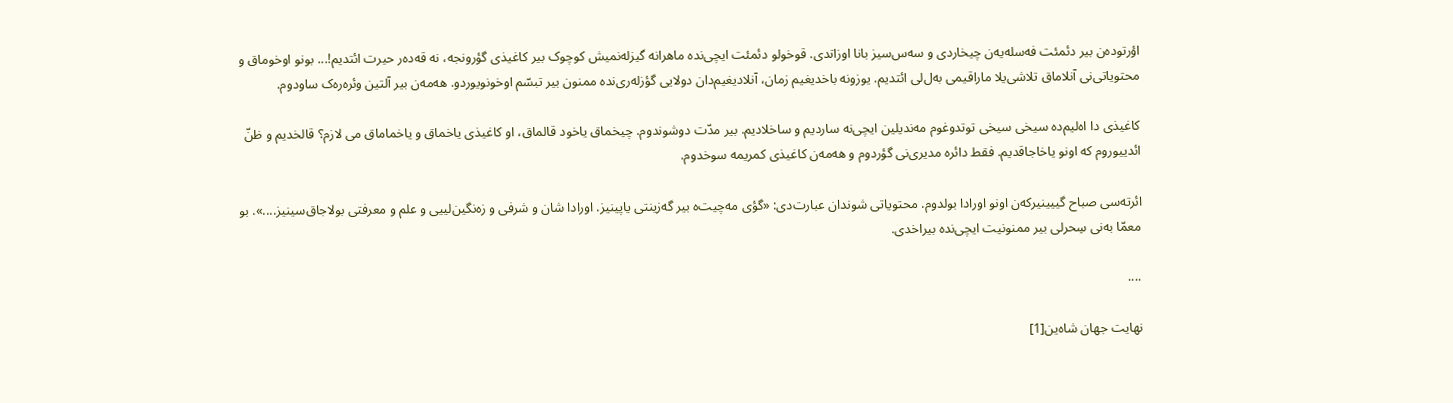اؤرتوده‌ن بیر دئمئت فه‌سله‌یه‌ن چیخاردی و سه‌س‌سیز بانا اوزاتدی. قوخولو دئمئت ایچی‌نده ماهرانه گیزله‌نمیش کوچوک بیر کاغیذی گؤرونجه، نه قه‌ده‌ر حیرت ائتدیم!... بونو اوخوماق و محتویاتی‌نی آنلاماق تلاشی‌یلا ماراقیمی به‌ل‌لی ائتدیم. یوزونه باخدیغیم زمان، آنلادیغیم‌دان دولایی گؤزله‌ری‌نده ممنون بیر تبسّم اوخونویوردو. هه‌مه‌ن بیر آلتین وئره‌ره‌ک ساودوم.

کاغیذی دا اه‌لیم‌ده سیخی سیخی توتدوغوم مه‌ندیلین ایچی‌نه ساردیم و ساخلادیم. بیر مدّت دوشوندوم. چیخماق یاخود قالماق، او کاغیذی یاخماق و یاخماماق می لازم؟ قالخدیم و ظنّ ائدییوروم که اونو یاخاجاقدیم. فقط دائره مدیری‌نی گؤردوم و هه‌مه‌ن کاغیذی کمریمه سوخدوم.

ائرته‌سی صباح گییینیرکه‌ن اونو اورادا بولدوم. محتویاتی شوندان عبارت‌دی: «گؤی مه‌چیت‌ه بیر گه‌زینتی یاپینیز. اورادا شان و شرفی و زه‌نگین‌لییی و علم و معرفتی بولاجاق‌سینیز....». بو معمّا به‌نی سِحرلی بیر ممنونیت ایچی‌نده بیراخدی.

....

نهایت جهان شاه‌ین[1]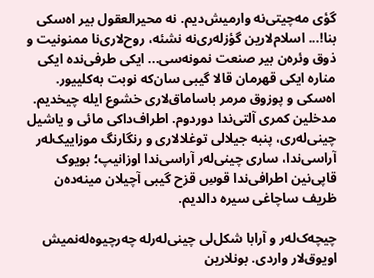گؤی مه‌چیتی‌نه وارمیش‌دیم. نه محیرالعقول بیر اه‌سکی بنا!... اسلام‌لارین گؤزله‌ری‌نه نشئه، روح‌لاری‌نا ممنونیت و ذوق وئره‌ن بیر صنعت نمونه‌سی... ایکی طرفی‌نده ایکی مناره ایکی قهرمان قالا گیبی سان‌که نوبت به‌کلییور. اه‌سکی و پوزوق مرمر باساماق‌لاری خشوع ایله چیخدیم. مدخلین کمری آلتی‌ندا دوردوم. اطراف‌داکی مائی و یاشیل چینی‌له‌ری، پنبه جیلالی توغلالاری و رنگارنگ موزاییک‌له‌ر آراسی‌ندا، ساری چینی‌له‌ر آراسی‌ندا اوزانیپ؛ بویوک قاپی‌نین اطرافی‌ندا قوسِ قزح گیبی آچیلان مینه‌ده‌ن ظریف ساچاغی سیره دالدیم.

چیچه‌ک‌له‌ر و آرابا شکل‌لی چینی‌له‌رله چه‌رچیوه‌له‌نمیش اویوق‌لار واردی. بونلارین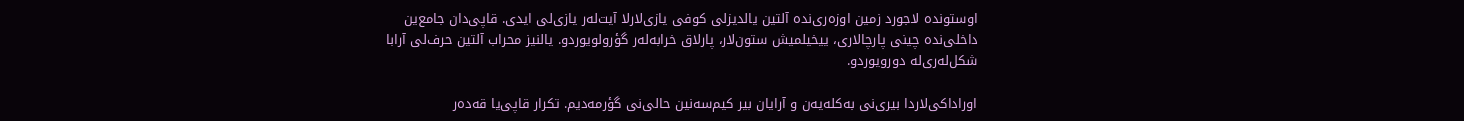اوستونده لاجورد زمین اوزه‌ری‌نده آلتین یالدیزلی کوفی یازی‌لارلا آیت‌له‌ر یازی‌لی ایدی. قاپی‌دان جامع‌ین داخلی‌نده چینی پارچالاری، ییخیلمیش ستون‌لار، پارلاق خرابه‌له‌ر گؤرولویوردو. یالنیز محراب آلتین حرف‌لی آرابا شکل‌له‌ری‌له دورویوردو.

اوراداکی‌لاردا بیری‌نی به‌کله‌یه‌ن و آرایان بیر کیم‌سه‌نین حالی‌نی گؤرمه‌دیم. تکرار قاپی‌یا قه‌ده‌ر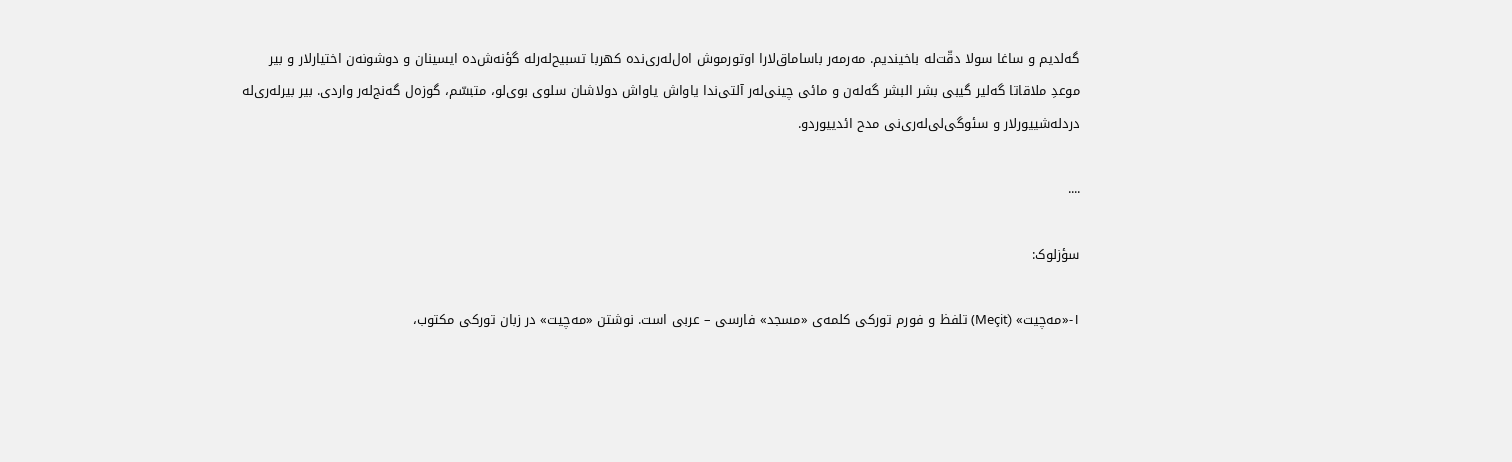گه‌لدیم و ساغا سولا دقّت‌له باخیندیم. مه‌رمه‌ر باساماق‌لارا اوتورموش اه‌ل‌له‌ری‌نده کهربا تسبیح‌له‌رله گؤنه‌ش‌ده ایسینان و دوشونه‌ن اختیارلار و بیر موعدِ ملاقاتا گه‌لیر گیبی بشر البشر گه‌له‌ن و مائی چینی‌له‌ر آلتی‌ندا یاواش یاواش دولاشان سلوی بوی‌لو، متبسّم، گوزه‌ل گه‌نج‌له‌ر واردی. بیر بیرله‌ری‌له دردله‌شییورلار و سئوگی‌لی‌له‌ری‌نی مدح ائدییوردو.

....

سؤزلوک:

١-«مه‌چيت» (Meçit) تلفظ و فورم تورکی کلمه‌ی «مسجد» فارسی – عربی است. نوشتن «مه‌چیت» در زبان تورکی مکتوب،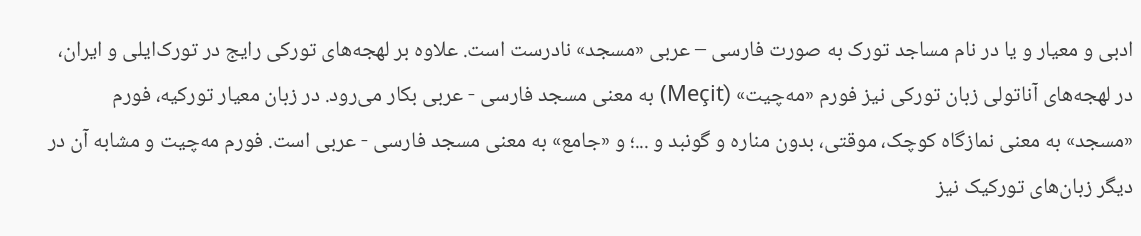ادبی و معیار و یا در نام مساجد تورک به صورت فارسی – عربی «مسجد» نادرست است. علاوه بر لهجه‌های تورکی رایج در تورک‌ایلی و ایران، در لهجه‌های آناتولی زبان تورکی نیز فورم «مه‌چیت» (Meçit) به معنی مسجد فارسی - عربی بکار می‌رود. در زبان معیار تورکیه، فورم «مسجد» به معنی نمازگاه کوچک، موقتی، بدون مناره و گونبد و ...؛ و «جامع» به معنی مسجد فارسی - عربی است. فورم مه‌چیت و مشابه آن در دیگر زبان‌های تورکیک نیز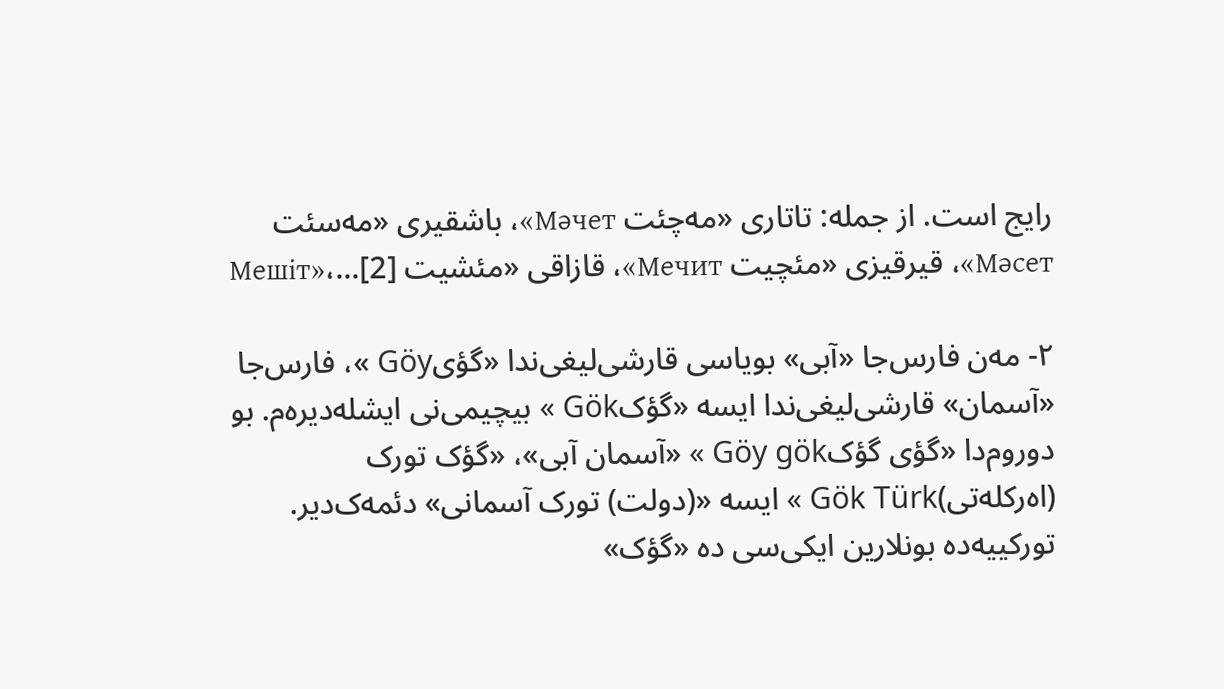رایج است. از جمله: تاتاری «مه‌چئت Мәчет»، باشقیری «مه‌سئت Мәсет»، قیرقیزی «مئچیت Мечит»، قازاقی «مئشیت Мешіт»،...[2]

٢- مه‌ن فارس‌جا «آبی» بویاسی قارشی‌لیغی‌ندا «گؤیGöy »، فارس‌جا «آسمان» قارشی‌لیغی‌ندا ایسه «گؤکGök » بیچیمی‌نی ایشله‌دیره‌م. بو دوروم‌دا «گؤی گؤکGöy gök » «آسمان آبی»، «گؤک تورک (اه‌رکله‌تی)Gök Türk » ایسه «(دولت) تورک آسمانی» دئمه‌ک‌دیر. تورکییه‌ده بونلارین ایکی‌سی ده «گؤک»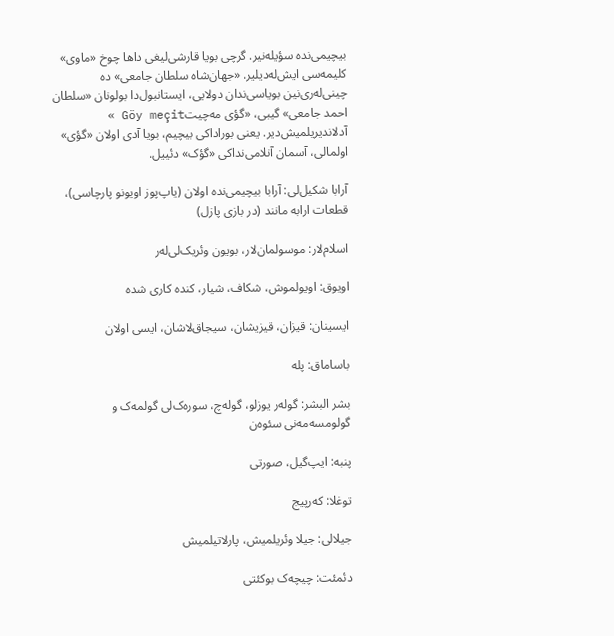بیچیمی‌نده سؤیله‌نیر. گرچی بویا قارشی‌لیغی داها چوخ «ماوی» کلیمه‌سی ایش‌له‌دیلیر. «جهان‌شاه سلطان جامعی» ده چینی‌له‌ری‌نین بویاسی‌ندان دولایی، ایستانبول‌دا بولونان «سلطان احمد جامعی» گیبی، «گؤی مه‌چیتGöy meçit » آدلاندیریلمیش‌دیر. یعنی بوراداکی بیچیم، بویا آدی اولان «گؤی» اولمالی، آسمان آنلامی‌نداکی «گؤک» دئییل.

آرابا شکیل‌لی: آرابا بیچیمی‌نده اولان (یاپ‌پوز اویونو پارچاسی)، قطعات ارابه مانند (در بازی پازل)

اسلام‌لار: موسولمان‌لار، بویون وئریک‌لی‌له‌ر

اویوق: اویولموش، شکاف، شیار، کنده کاری شده

ایسینان: قیزان، قیزیشان، سیجاق‌لاشان، ایسی اولان

باساماق: پله

بشر البشر: گوله‌ر یوزلو، گوله‌چ، سوره‌ک‌لی گولمه‌ک و گولومسه‌مه‌نی سئوه‌ن

پنبه: ایپ‌گیل، صورتی

توغلا: که‌رپیج

جیلالی: جیلا وئریلمیش، پارلاتیلمیش

دئمئت: چیچه‌ک بوکئتی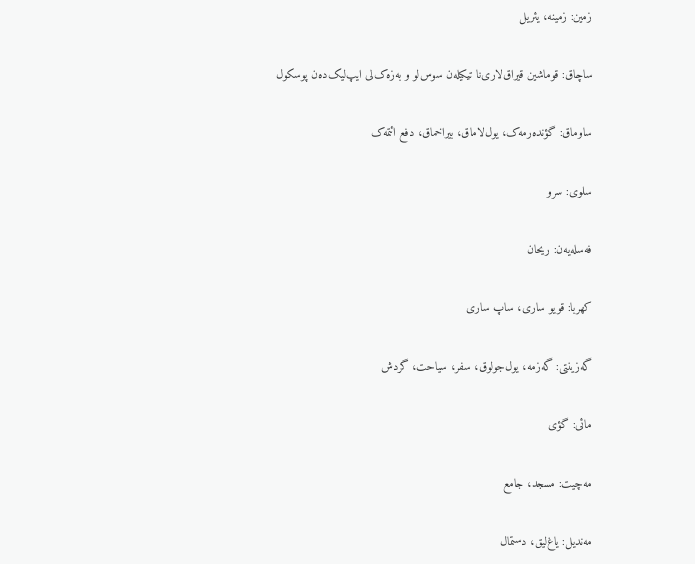زمین: زمینه، یئریل

ساچاق: قوماشین قیراق‌لاری‌نا تیکیله‌ن سوس‌لو و به‌زه‌ک‌لی ایپ‌لیک‌ده‌ن پوسکول

ساوماق: گؤنده‌رمه‌ک، یول‌لاماق، بیراخماق، دفع ائتمه‌ک

سلوی: سرو

فه‌سله‌یه‌ن: ریحان

کهربا: قویو ساری، ساپ ساری

گه‌زینتی: گه‌زمه، یول‌جولوق، سفر، سیاحت، گردش

مائی: گؤی

مه‌چیت: مسجد، جامع

مه‌ندیل: یاغ‌لیق، دستمال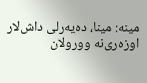مینه: مینا، ده‌یه‌رلی داش‌لار اوزه‌ری‌نه وورولان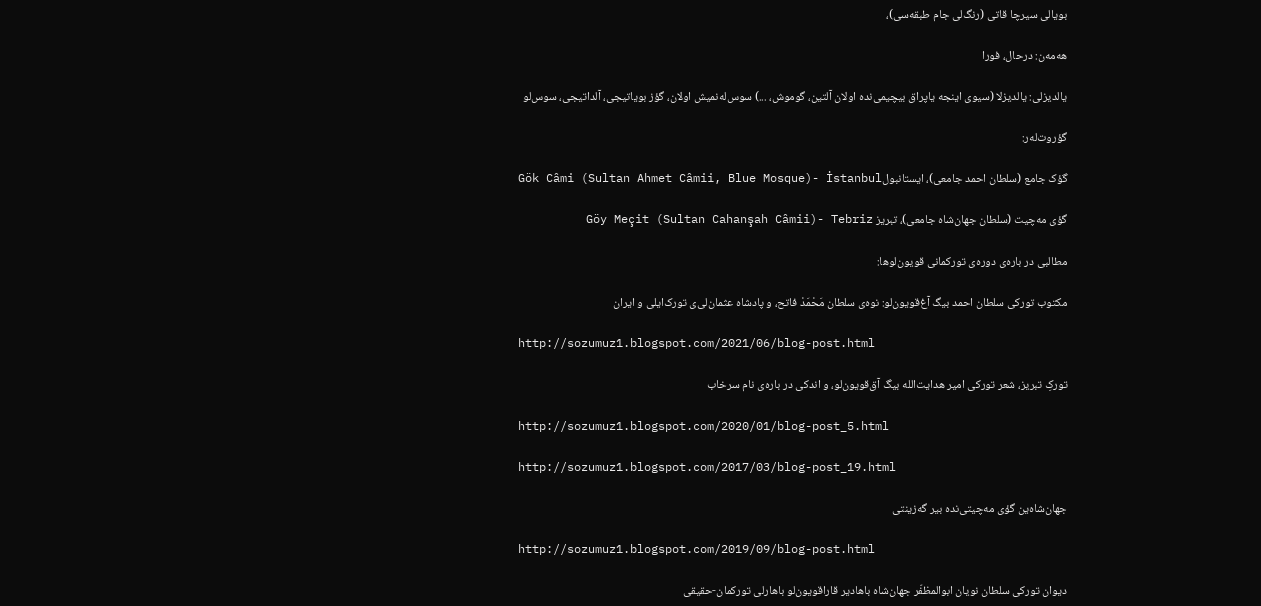بویالی سیرچا قاتی (رنگ‌لی جام طبقه‌سی)،

هه‌مه‌ن: درحال، فورا

یالدیزلی: یالدیزلا (سیوی اینجه یاپراق بیچیمی‌نده اولان آلتین، گوموش، ...) سوس‌له‌نمیش اولان، گؤز بویاتیجی، آلداتیجی، سوس‌لو

گؤروت‌له‌ر:

گؤک جامع (سلطان احمد جامعی)، ایستانبولGök Câmi (Sultan Ahmet Câmii, Blue Mosque)- İstanbul

گؤی مه‌چیت (سلطان جهان‌شاه جامعی)، تبریز Göy Meçit (Sultan Cahanşah Câmii)- Tebriz

مطالبی در باره‌ی دوره‌ی تورکمانی قویون‌لوها:

مکتوب تورکی سلطان احمد بیگ آغ‌قویون‌لو: نوه‌ی سلطان مَحْمَدْ فاتح، و پادشاه‌ عثمان‌لی‌ی تورک‌ایلی و ایران

http://sozumuz1.blogspot.com/2021/06/blog-post.html

تورکِ تبریز، شعر تورکی امیر هدایت‌الله بیگ آق‌قویون‌لو، و اندکی در باره‌ی نام سرخاب

http://sozumuz1.blogspot.com/2020/01/blog-post_5.html

http://sozumuz1.blogspot.com/2017/03/blog-post_19.html

جهان‌شاه‌ین گؤی مه‌چیتی‌نده بیر گه‌زینتی

http://sozumuz1.blogspot.com/2019/09/blog-post.html

دیوان تورکی سلطان نویان ابوالمظفّر جهان‌شاه باهادیر قاراقویون‌لو باهارلی تورکمان-حقیقی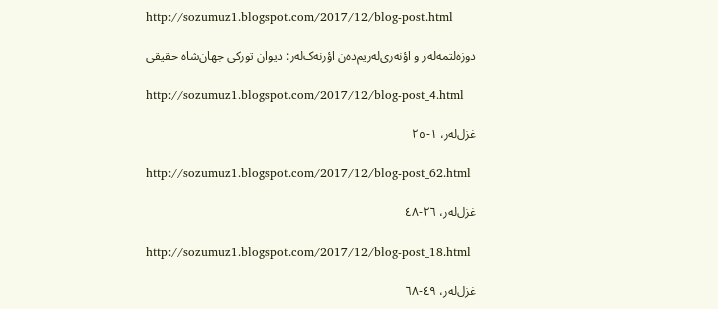http://sozumuz1.blogspot.com/2017/12/blog-post.html

دوزه‌لتمه‌له‌ر و اؤنه‌ری‌له‌ریم‌ده‌ن اؤرنه‌ک‌له‌ر: ديوان تورکی جهان‌شاه حقيقی

http://sozumuz1.blogspot.com/2017/12/blog-post_4.html

غزل‌له‌ر، ١-٢٥

http://sozumuz1.blogspot.com/2017/12/blog-post_62.html

غزل‌له‌ر، ٢٦-٤٨

http://sozumuz1.blogspot.com/2017/12/blog-post_18.html

غزل‌له‌ر، ٤٩-٦٨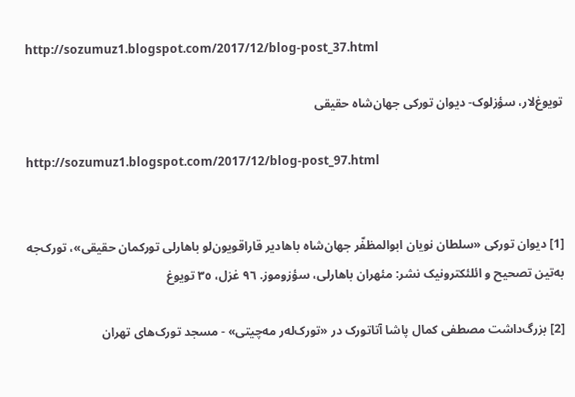http://sozumuz1.blogspot.com/2017/12/blog-post_37.html

تويوغ‌لار، سؤزلوک- ديوان تورکی جهان‌شاه حقيقی

http://sozumuz1.blogspot.com/2017/12/blog-post_97.html


[1] دیوان تورکی «سلطان نویان ابوالمظفّر جهان‌شاه باهادیر قاراقویون‌لو باهارلی تورکمان حقیقی»، تورک‌جه به‌تین تصحیح و ائلئکترونیک نشر: مئهران باهارلی، سؤزوموز. ٩٦ غزل، ٣٥ تویوغ

[2] بزرگ‌داشت مصطفی کمال پاشا آتاتورک در «تورک‌له‌ر مه‌چيتی» - مسجد تورک‌های تهران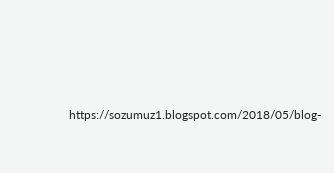https://sozumuz1.blogspot.com/2018/05/blog-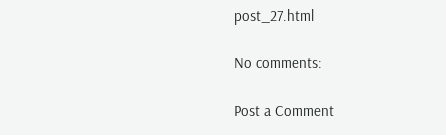post_27.html

No comments:

Post a Comment